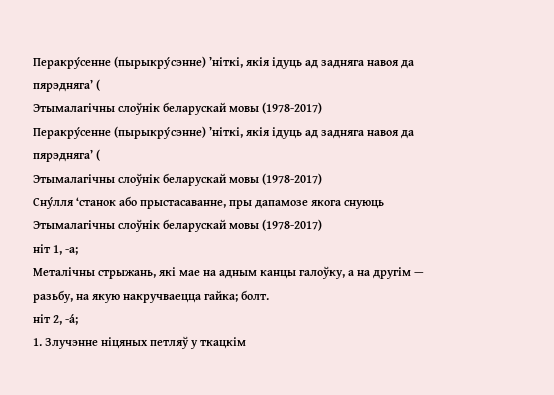Перакру́сенне (пырыкру́сэнне) ’ніткі, якія ідуць ад задняга навоя да пярэдняга’ (
Этымалагічны слоўнік беларускай мовы (1978-2017)
Перакру́сенне (пырыкру́сэнне) ’ніткі, якія ідуць ад задняга навоя да пярэдняга’ (
Этымалагічны слоўнік беларускай мовы (1978-2017)
Сну́лля ‘станок або прыстасаванне, пры дапамозе якога снуюць
Этымалагічны слоўнік беларускай мовы (1978-2017)
ніт 1, ‑а;
Металічны стрыжань, які мае на адным канцы галоўку, а на другім — разьбу, на якую накручваецца гайка; болт.
ніт 2, ‑а́;
1. Злучэнне ніцяных петляў у ткацкім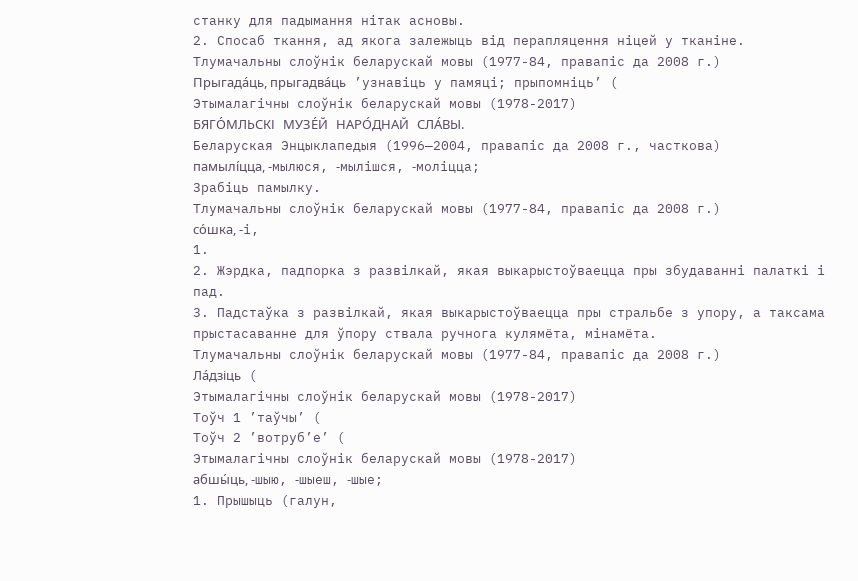станку для падымання нітак асновы.
2. Спосаб ткання, ад якога залежыць від перапляцення ніцей у тканіне.
Тлумачальны слоўнік беларускай мовы (1977-84, правапіс да 2008 г.)
Прыгада́ць, прыгадва́ць ’узнавіць у памяці; прыпомніць’ (
Этымалагічны слоўнік беларускай мовы (1978-2017)
БЯГО́МЛЬСКІ МУЗЕ́Й НАРО́ДНАЙ СЛА́ВЫ.
Беларуская Энцыклапедыя (1996—2004, правапіс да 2008 г., часткова)
памылі́цца, ‑мылюся, ‑мылішся, ‑моліцца;
Зрабіць памылку.
Тлумачальны слоўнік беларускай мовы (1977-84, правапіс да 2008 г.)
со́шка, ‑і,
1.
2. Жэрдка, падпорка з развілкай, якая выкарыстоўваецца пры збудаванні палаткі і пад.
3. Падстаўка з развілкай, якая выкарыстоўваецца пры стральбе з упору, а таксама прыстасаванне для ўпору ствала ручнога кулямёта, мінамёта.
Тлумачальны слоўнік беларускай мовы (1977-84, правапіс да 2008 г.)
Ла́дзіць (
Этымалагічны слоўнік беларускай мовы (1978-2017)
Тоўч 1 ’таўчы’ (
Тоўч 2 ’вотруб’е’ (
Этымалагічны слоўнік беларускай мовы (1978-2017)
абшы́ць, ‑шыю, ‑шыеш, ‑шые;
1. Прышыць (галун,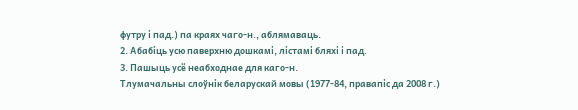футру і пад.) па краях чаго‑н., аблямаваць.
2. Абабіць усю паверхню дошкамі, лістамі бляхі і пад.
3. Пашыць усё неабходнае для каго‑н.
Тлумачальны слоўнік беларускай мовы (1977-84, правапіс да 2008 г.)